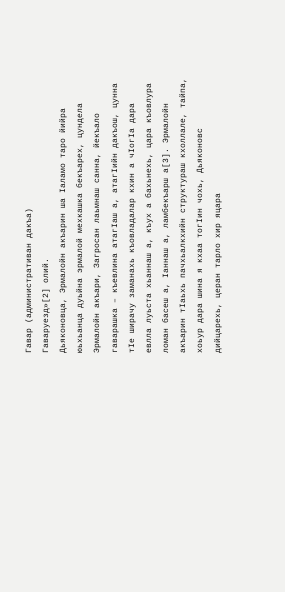Гавар (административан дакъа)
Гаваруезд»[2] олий.
Дьяконовца, Эрмалойн акъарин ша Ӏаламо таро йийра юьхьанца дуьйна эрмалой мехкашка бекъарех, цундела Эрмалойн акъари, Загросан лаьмнаш санна, йекъало гаварашка – къевлина атагӀаш а, атагӀийн дакъош, цунна тӀе ширачу заманахь къовладалар кхин а чӀогӀа дара евлла луьста хьаннаш а, къух а бахьнехь, цара къовлура ломан басеш а, Ӏаннаш а, ламбекъарш а[3]. Эрмалойн акъарин тӀаьхь пачхьалкхийн структураш кхоллале, тайпа, хоьур дара шина я кхаа тогӀин чохь, Дьяконовс дийцарехь, церан тарло хир яцара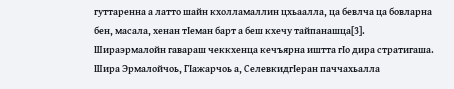гуттаренна а латто шайн кхолламаллин цхьаалла, ца бевлча ца бовларна бен, масала, хенан тӀеман барт а беш кхечу тайпанашца[3].
Шираэрмалойн гавараш чеккхенца кечъярна иштта гӀо дира стратигаша. Шира Эрмалойчоь, ГӀажарчоь а, СелевкидгӀеран паччахьалла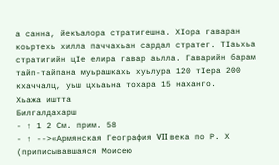а санна, йекъалора стратигешна. ХӀора гаваран коьртехь хилла паччахьан сардал стратег. ТӀаьхьа стратигийн цӀе елира гавар аьлла. Гаварийн барам тайп-тайпана муьрашкахь хуьлура 120 тӀера 200 кхаччалц, уьш цхьаьна тохара 15 наханго.
Хьажа иштта
Билгалдахарш
- ↑ 1 2 См. прим. 58
- ↑ -->«Армянская География VII века по Р. Х (приписывавшаяся Моисею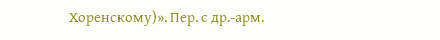Хоренскому)». Пер. с др.-арм.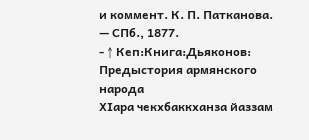и коммент. К. П. Патканова. — СПб., 1877.
- ↑ Кеп:Книга:Дьяконов: Предыстория армянского народа
ХӀара чекхбаккханза йаззам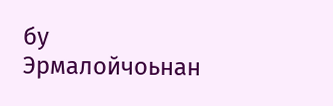бу Эрмалойчоьнан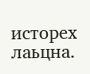исторех лаьцна.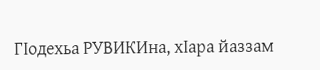ГӀодехьа РУВИКИна, хӀара йаззам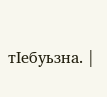тӀебуьзна. |